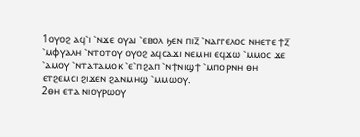1ⲟⲩⲟϩ ⲁϥ⳿ⲓ ⳿ⲛϫⲉ ⲟⲩⲁⲓ ⳿ⲉⲃⲟⲗ ϧⲉⲛ ⲡⲓⲍ̅ ⳿ⲛⲁⲅⲅⲉⲗⲟⲥ ⲛⲏⲉⲧⲉ ϯⲍ̅ ⳿ⲙⲫⲩⲁⲗⲏ ⳿ⲛⲧⲟⲧⲟⲩ ⲟⲩⲟϩ ⲁϥⲥⲁϫⲓ ⲛⲉⲙⲏⲓ ⲉϥϫⲱ ⳿ⲙⲙⲟⲥ ϫⲉ ⳿ⲁⲙⲟⲩ ⳿ⲛⲧⲁⲧⲁⲙⲟⲕ ⳿ⲉ⳿ⲡϩⲁⲡ ⳿ⲛϯⲛⲓϣϯ ⳿ⲙⲡⲟⲣⲛⲏ ⲑⲏ ⲉⲧϩⲉⲙⲥⲓ ϩⲓϫⲉⲛ ϩⲁⲛⲙⲏϣ ⳿ⲙⲙⲱⲟⲩ.
2ⲑⲏ ⲉⲧⲁ ⲛⲓⲟⲩⲣⲱⲟⲩ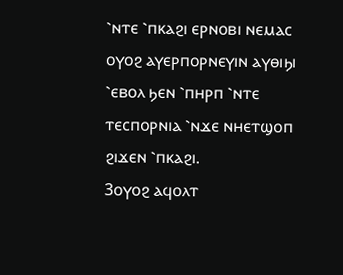⳿ⲛⲧⲉ ⳿ⲡⲕⲁϩⲓ ⲉⲣⲛⲟⲃⲓ ⲛⲉⲙⲁⲥ ⲟⲩⲟϩ ⲁⲩⲉⲣⲡⲟⲣⲛⲉⲩⲓⲛ ⲁⲩⲑⲓϧⲓ ⳿ⲉⲃⲟⲗ ϧⲉⲛ ⳿ⲡⲏⲣⲡ ⳿ⲛⲧⲉ ⲧⲉⲥⲡⲟⲣⲛⲓⲁ ⳿ⲛϫⲉ ⲛⲏⲉⲧϣⲟⲡ ϩⲓϫⲉⲛ ⳿ⲡⲕⲁϩⲓ.
3ⲟⲩⲟϩ ⲁϥⲟⲗⲧ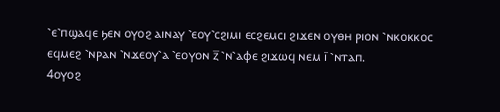⳿ⲉ⳿ⲡϣⲁϥⲉ ϧⲉⲛ ⲟⲩⲟϩ ⲁⲓⲛⲁⲩ ⳿ⲉⲟⲩ⳿ⲥϩⲓⲙⲓ ⲉⲥϩⲉⲙⲥⲓ ϩⲓϫⲉⲛ ⲟⲩⲑⲏ ⲣⲓⲟⲛ ⳿ⲛⲕⲟⲕⲕⲟⲥ ⲉϥⲙⲉϩ ⳿ⲛⲣⲁⲛ ⳿ⲛϫⲉⲟⲩ⳿ⲁ ⳿ⲉⲟⲩⲟⲛ ⲍ̅ ⳿ⲛ⳿ⲁⲫⲉ ϩⲓϫⲱϥ ⲛⲉⲙ ⲓ̅ ⳿ⲛⲧⲁⲡ.
4ⲟⲩⲟϩ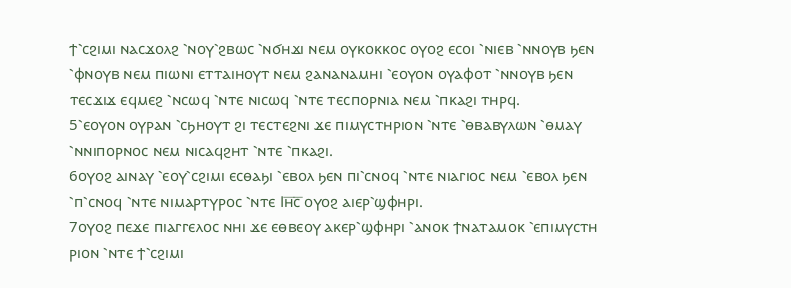ϯ⳿ⲥϩⲓⲙⲓ ⲛⲁⲥϫⲟⲗϩ ⳿ⲛⲟⲩ⳿ϩⲃⲱⲥ ⳿ⲛϭⲏϫⲓ ⲛⲉⲙ ⲟⲩⲕⲟⲕⲕⲟⲥ ⲟⲩⲟϩ ⲉⲥⲟⲓ ⳿ⲛⲓⲉⲃ ⳿ⲛⲛⲟⲩⲃ ϧⲉⲛ ⳿ⲫⲛⲟⲩⲃ ⲛⲉⲙ ⲡⲓⲱⲛⲓ ⲉⲧⲧⲁⲓⲏⲟⲩⲧ ⲛⲉⲙ ϩⲁⲛⲁⲛⲁⲙⲏⲓ ⳿ⲉⲟⲩⲟⲛ ⲟⲩⲁⲫⲟⲧ ⳿ⲛⲛⲟⲩⲃ ϧⲉⲛ ⲧⲉⲥϫⲓϫ ⲉϥⲙⲉϩ ⳿ⲛⲥⲱϥ ⳿ⲛⲧⲉ ⲛⲓⲥⲱϥ ⳿ⲛⲧⲉ ⲧⲉⲥⲡⲟⲣⲛⲓⲁ ⲛⲉⲙ ⳿ⲡⲕⲁϩⲓ ⲧⲏⲣϥ.
5⳿ⲉⲟⲩⲟⲛ ⲟⲩⲣⲁⲛ ⳿ⲥϧⲏⲟⲩⲧ ϩⲓ ⲧⲉⲥⲧⲉϩⲛⲓ ϫⲉ ⲡⲓⲙⲩⲥⲧⲏⲣⲓⲟⲛ ⳿ⲛⲧⲉ ⳿ⲑⲃⲁⲃⲩⲗⲱⲛ ⳿ⲑⲙⲁⲩ ⳿ⲛⲛⲓⲡⲟⲣⲛⲟⲥ ⲛⲉⲙ ⲛⲓⲥⲁϥϩⲏⲧ ⳿ⲛⲧⲉ ⳿ⲡⲕⲁϩⲓ.
6ⲟⲩⲟϩ ⲁⲓⲛⲁⲩ ⳿ⲉⲟⲩ⳿ⲥϩⲓⲙⲓ ⲉⲥⲑⲁϧⲓ ⳿ⲉⲃⲟⲗ ϧⲉⲛ ⲡⲓ⳿ⲥⲛⲟϥ ⳿ⲛⲧⲉ ⲛⲓⲁⲅⲓⲟⲥ ⲛⲉⲙ ⳿ⲉⲃⲟⲗ ϧⲉⲛ ⳿ⲡ⳿ⲥⲛⲟϥ ⳿ⲛⲧⲉ ⲛⲓⲙⲁⲣⲧⲩⲣⲟⲥ ⳿ⲛⲧⲉ Ⲓⲏ̅ⲥ̅ ⲟⲩⲟϩ ⲁⲓⲉⲣ⳿ϣⲫⲏⲣⲓ.
7ⲟⲩⲟϩ ⲡⲉϫⲉ ⲡⲓⲁⲅⲅⲉⲗⲟⲥ ⲛⲏⲓ ϫⲉ ⲉⲑⲃⲉⲟⲩ ⲁⲕⲉⲣ⳿ϣⲫⲏⲣⲓ ⳿ⲁⲛⲟⲕ ϯⲛⲁⲧⲁⲙⲟⲕ ⳿ⲉⲡⲓⲙⲩⲥⲧⲏ ⲣⲓⲟⲛ ⳿ⲛⲧⲉ ϯ⳿ⲥϩⲓⲙⲓ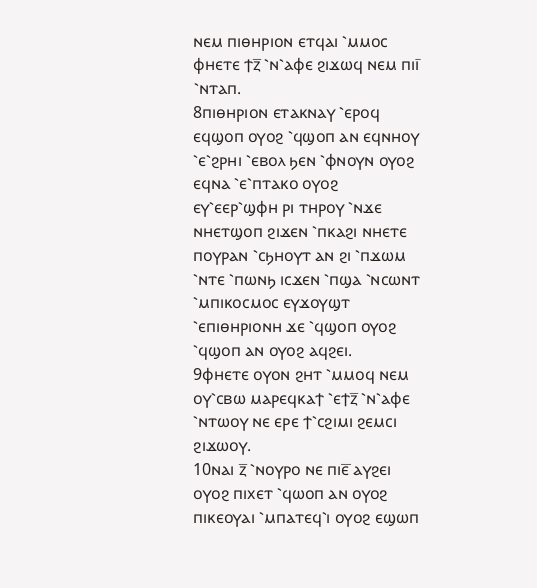ⲛⲉⲙ ⲡⲓⲑⲏⲣⲓⲟⲛ ⲉⲧϥⲁⲓ ⳿ⲙⲙⲟⲥ ⲫⲏⲉⲧⲉ ϯⲍ̅ ⳿ⲛ⳿ⲁⲫⲉ ϩⲓϫⲱϥ ⲛⲉⲙ ⲡⲓⲓ̅ ⳿ⲛⲧⲁⲡ.
8ⲡⲓⲑⲏⲣⲓⲟⲛ ⲉⲧⲁⲕⲛⲁⲩ ⳿ⲉⲣⲟϥ ⲉϥϣⲟⲡ ⲟⲩⲟϩ ⳿ϥϣⲟⲡ ⲁⲛ ⲉϥⲛⲏⲟⲩ ⳿ⲉ⳿ϩⲣⲏⲓ ⳿ⲉⲃⲟⲗ ϧⲉⲛ ⳿ⲫⲛⲟⲩⲛ ⲟⲩⲟϩ ⲉϥⲛⲁ ⳿ⲉ⳿ⲡⲧⲁⲕⲟ ⲟⲩⲟϩ ⲉⲩ⳿ⲉⲉⲣ⳿ϣⲫⲏ ⲣⲓ ⲧⲏⲣⲟⲩ ⳿ⲛϫⲉ ⲛⲏⲉⲧϣⲟⲡ ϩⲓϫⲉⲛ ⳿ⲡⲕⲁϩⲓ ⲛⲏⲉⲧⲉ ⲡⲟⲩⲣⲁⲛ ⳿ⲥϧⲏⲟⲩⲧ ⲁⲛ ϩⲓ ⳿ⲡϫⲱⲙ ⳿ⲛⲧⲉ ⳿ⲡⲱⲛϧ ⲓⲥϫⲉⲛ ⳿ⲡϣⲁ ⳿ⲛⲥⲱⲛⲧ ⳿ⲙⲡⲓⲕⲟⲥⲙⲟⲥ ⲉⲩϫⲟⲩϣⲧ ⳿ⲉⲡⲓⲑⲏⲣⲓⲟⲛⲏ ϫⲉ ⳿ϥϣⲟⲡ ⲟⲩⲟϩ ⳿ϥϣⲟⲡ ⲁⲛ ⲟⲩⲟϩ ⲁϥϩⲉⲓ.
9ⲫⲏⲉⲧⲉ ⲟⲩⲟⲛ ϩⲏⲧ ⳿ⲙⲙⲟϥ ⲛⲉⲙ ⲟⲩ⳿ⲥⲃⲱ ⲙⲁⲣⲉϥⲕⲁϯ ⳿ⲉϯⲍ̅ ⳿ⲛ⳿ⲁⲫⲉ ⳿ⲛⲧⲱⲟⲩ ⲛⲉ ⲉⲣⲉ ϯ⳿ⲥϩⲓⲙⲓ ϩⲉⲙⲥⲓ ϩⲓϫⲱⲟⲩ.
10ⲛⲁⲓ ⲍ̅ ⳿ⲛⲟⲩⲣⲟ ⲛⲉ ⲡⲓⲉ̅ ⲁⲩϩⲉⲓ ⲟⲩⲟϩ ⲡⲓⲭⲉⲧ ⳿ϥⲱⲟⲡ ⲁⲛ ⲟⲩⲟϩ ⲡⲓⲕⲉⲟⲩⲁⲓ ⳿ⲙⲡⲁⲧⲉϥ⳿ⲓ ⲟⲩⲟϩ ⲉϣⲱⲡ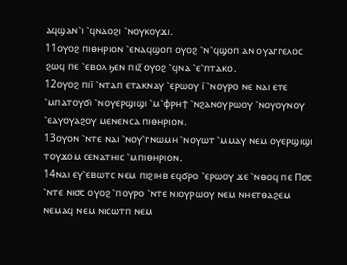ⲁϥϣⲁⲛ⳿ⲓ ⳿ϥⲛⲁⲟϩⲓ ⳿ⲛⲟⲩⲕⲟⲩϫⲓ.
11ⲟⲩⲟϩ ⲡⲓⲑⲏⲣⲓⲟⲛ ⳿ⲉⲛⲁϥϣⲟⲡ ⲟⲩⲟϩ ⳿ⲛ⳿ϥϣⲟⲡ ⲁⲛ ⲟⲩⲁⲅⲅⲉⲗⲟⲥ ϩⲱϥ ⲡⲉ ⳿ⲉⲃⲟⲗ ϧⲉⲛ ⲡⲓⲍ̅ ⲟⲩⲟϩ ⳿ϥⲛⲁ ⳿ⲉ⳿ⲡⲧⲁⲕⲟ.
12ⲟⲩⲟϩ ⲡⲓⲓ̅ ⳿ⲛⲧⲁⲡ ⲉⲧⲁⲕⲛⲁⲩ ⳿ⲉⲣⲱⲟⲩ ⲓ̅ ⳿ⲛⲟⲩⲣⲟ ⲛⲉ ⲛⲁⲓ ⲉⲧⲉ ⳿ⲙⲡⲁⲧⲟⲩϭⲓ ⳿ⲛⲟⲩⲉⲣϣⲓϣⲓ ⳿ⲙ⳿ⲫⲣⲏϯ ⳿ⲛϩⲁⲛⲟⲩⲣⲱⲟⲩ ⳿ⲛⲟⲩⲟⲩⲛⲟⲩ ⳿ⲉⲁⲩⲟⲩⲁϩⲟⲩ ⲙⲉⲛⲉⲛⲥⲁ ⲡⲓⲑⲏⲣⲓⲟⲛ.
13ⲟⲩⲟⲛ ⳿ⲛⲧⲉ ⲛⲁⲓ ⳿ⲛⲟⲩ⳿ⲅⲛⲱⲙⲏ ⳿ⲛⲟⲩⲱⲧ ⳿ⲙⲙⲁⲩ ⲛⲉⲙ ⲟⲩⲉⲣϣⲓϣⲓ ⲧⲟⲩϫⲟⲙ ⲥⲉⲛⲁⲧⲏⲓⲥ ⳿ⲙⲡⲓⲑⲏⲣⲓⲟⲛ.
14ⲛⲁⲓ ⲉⲩ⳿ⲉⲃⲱⲧⲥ ⲛⲉⲙ ⲡⲓϩⲓⲏⲃ ⲉϥϭⲣⲟ ⳿ⲉⲣⲱⲟⲩ ϫⲉ ⳿ⲛⲑⲟϥ ⲡⲉ Ⲡ⳪ ⳿ⲛⲧⲉ ⲛⲓ⳪ ⲟⲩⲟϩ ⳿ⲡⲟⲩⲣⲟ ⳿ⲛⲧⲉ ⲛⲓⲟⲩⲣⲱⲟⲩ ⲛⲉⲙ ⲛⲏⲉⲧⲑⲁϩⲉⲙ ⲛⲉⲙⲁϥ ⲛⲉⲙ ⲛⲓⲥⲱⲧⲡ ⲛⲉⲙ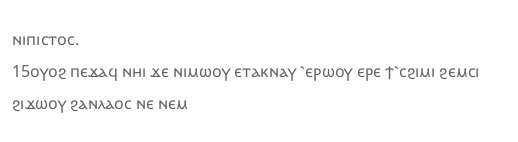ⲛⲓⲡⲓⲥⲧⲟⲥ.
15ⲟⲩⲟϩ ⲡⲉϫⲁϥ ⲛⲏⲓ ϫⲉ ⲛⲓⲙⲱⲟⲩ ⲉⲧⲁⲕⲛⲁⲩ ⳿ⲉⲣⲱⲟⲩ ⲉⲣⲉ ϯ⳿ⲥϩⲓⲙⲓ ϩⲉⲙⲥⲓ ϩⲓϫⲱⲟⲩ ϩⲁⲛⲗⲁⲟⲥ ⲛⲉ ⲛⲉⲙ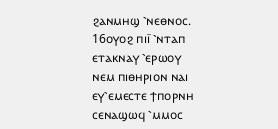ϩⲁⲛⲙⲏϣ ⳿ⲛⲉⲑⲛⲟⲥ.
16ⲟⲩⲟϩ ⲡⲓⲓ̅ ⳿ⲛⲧⲁⲡ ⲉⲧⲁⲕⲛⲁⲩ ⳿ⲉⲣⲱⲟⲩ ⲛⲉⲙ ⲡⲓⲑⲏⲣⲓⲟⲛ ⲛⲁⲓ ⲉⲩ⳿ⲉⲙⲉⲥⲧⲉ ϯⲡⲟⲣⲛⲏ ⲥⲉⲛⲁϣⲱϥ ⳿ⲙⲙⲟⲥ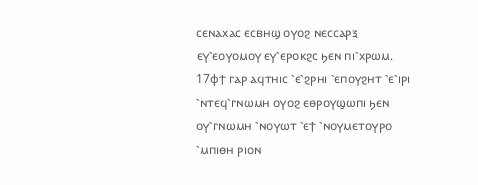ⲥⲉⲛⲁⲭⲁⲥ ⲉⲥⲃⲏϣ ⲟⲩⲟϩ ⲛⲉⲥⲥⲁⲣⲝ ⲉⲩ⳿ⲉⲟⲩⲟⲙⲟⲩ ⲉⲩ⳿ⲉⲣⲟⲕϩⲥ ϧⲉⲛ ⲡⲓ⳿ⲭⲣⲱⲙ.
17ⲫϯ ⲅⲁⲣ ⲁϥⲧⲏⲓⲥ ⳿ⲉ⳿ϩⲣⲏⲓ ⳿ⲉⲡⲟⲩϩⲏⲧ ⳿ⲉ⳿ⲓⲣⲓ ⳿ⲛⲧⲉϥ⳿ⲅⲛⲱⲙⲏ ⲟⲩⲟϩ ⲉⲑⲣⲟⲩϣⲱⲡⲓ ϧⲉⲛ ⲟⲩ⳿ⲅⲛⲱⲙⲏ ⳿ⲛⲟⲩⲱⲧ ⳿ⲉϯ ⳿ⲛⲟⲩⲙⲉⲧⲟⲩⲣⲟ ⳿ⲙⲡⲓⲑⲏ ⲣⲓⲟⲛ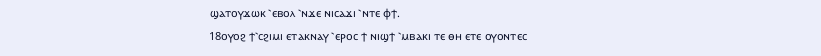ϣⲁⲧⲟⲩϫⲱⲕ ⳿ⲉⲃⲟⲗ ⳿ⲛϫⲉ ⲛⲓⲥⲁϫⲓ ⳿ⲛⲧⲉ ⲫϯ.
18ⲟⲩⲟϩ ϯ⳿ⲥϩⲓⲙⲓ ⲉⲧⲁⲕⲛⲁⲩ ⳿ⲉⲣⲟⲥ ϯ ⲛⲓϣϯ ⳿ⲙⲃⲁⲕⲓ ⲧⲉ ⲑⲏ ⲉⲧⲉ ⲟⲩⲟⲛⲧⲉⲥ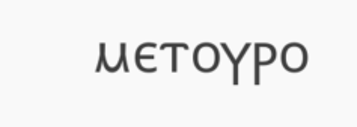ⲙⲉⲧⲟⲩⲣⲟ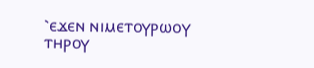⳿ⲉϫⲉⲛ ⲛⲓⲙⲉⲧⲟⲩⲣⲱⲟⲩ ⲧⲏⲣⲟⲩ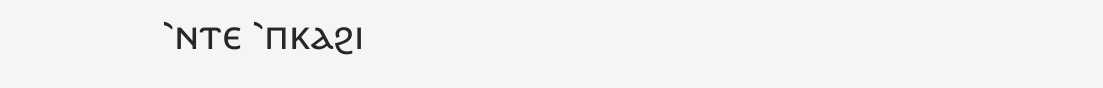⳿ⲛⲧⲉ ⳿ⲡⲕⲁϩⲓ